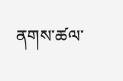ནགས་ཚལ་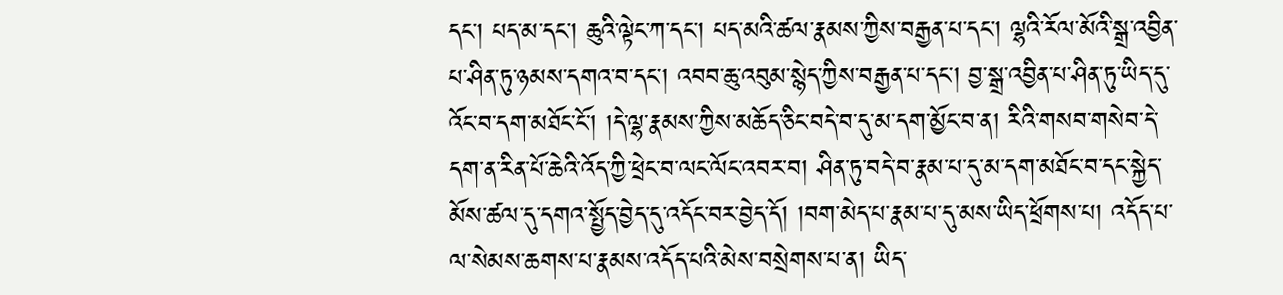དང་། པད་མ་དང་། ཆུའི་ལྟེང་ཀ་དང་། པད་མའི་ཚལ་རྣམས་ཀྱིས་བརྒྱན་པ་དང་། ལྷའི་རོལ་མོའི་སྒྲ་འབྱིན་པ་ཤིན་ཏུ་ཉམས་དགའ་བ་དང་། འབབ་ཆུ་འབུམ་སྙེད་ཀྱིས་བརྒྱན་པ་དང་། བྱ་སྒྲ་འབྱིན་པ་ཤིན་ཏུ་ཡིད་དུ་འོང་བ་དག་མཐོང་ངོ་། །དེ་ལྷ་རྣམས་ཀྱིས་མཆོད་ཅིང་བདེ་བ་དུ་མ་དག་མྱོང་བ་ན། རིའི་གསབ་གསེབ་དེ་དག་ན་རིན་པོ་ཆེའི་འོད་ཀྱི་ཕྲེང་བ་ལང་ལོང་འབར་བ། ཤིན་ཏུ་བདེ་བ་རྣམ་པ་དུ་མ་དག་མཐོང་བ་དང་སྐྱེད་མོས་ཚལ་དུ་དགའ་སྤྱོད་བྱེད་དུ་འདོང་བར་བྱེད་དོ། །བག་མེད་པ་རྣམ་པ་དུ་མས་ཡིད་ཕྲོགས་པ། འདོད་པ་ལ་སེམས་ཆགས་པ་རྣམས་འདོད་པའི་མེས་བསྲེགས་པ་ན། ཡིད་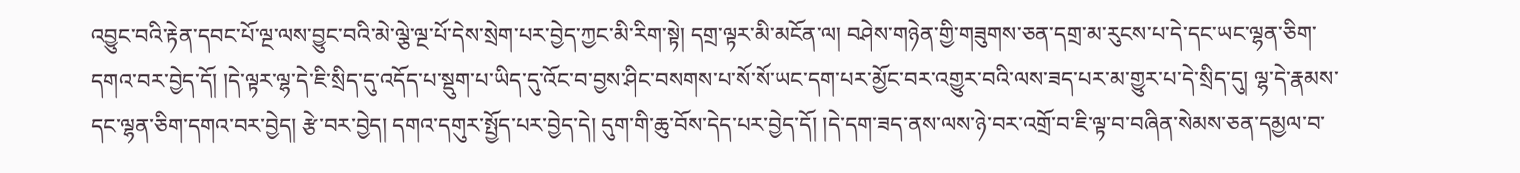འབྱུང་བའི་རྟེན་དབང་པོ་ལྔ་ལས་བྱུང་བའི་མེ་ལྕེ་ལྔ་པོ་དེས་སྲེག་པར་བྱེད་ཀྱང་མི་རིག་སྟེ། དགྲ་ལྟར་མི་མངོན་ལ། བཤེས་གཉེན་གྱི་གཟུགས་ཅན་དགྲ་མ་རུངས་པ་དེ་དང་ཡང་ལྷན་ཅིག་དགའ་བར་བྱེད་དོ། །དེ་ལྟར་ལྷ་དེ་ཇི་སྲིད་དུ་འདོད་པ་སྡུག་པ་ཡིད་དུ་འོང་བ་བྱས་ཤིང་བསགས་པ་སོ་སོ་ཡང་དག་པར་མྱོང་བར་འགྱུར་བའི་ལས་ཟད་པར་མ་གྱུར་པ་དེ་སྲིད་དུ། ལྷ་དེ་རྣམས་དང་ལྷན་ཅིག་དགའ་བར་བྱེད། རྩེ་བར་བྱེད། དགའ་དགུར་སྤྱོད་པར་བྱེད་དེ། དུག་གི་ཆུ་བོས་དེད་པར་བྱེད་དོ། །དེ་དག་ཟད་ནས་ལས་ཉེ་བར་འགྲོ་བ་ཇི་ལྟ་བ་བཞིན་སེམས་ཅན་དམྱལ་བ་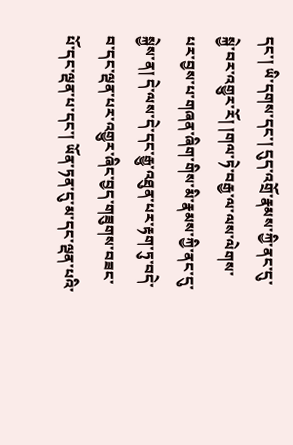དང་། ཡི་དགས་དང་། དུད་འགྲོ་རྣམས་ཀྱི་ནང་དུ་སྐྱེ་བར་འགྱུར་རོ། །གལ་ཏེ་བརྒྱ་ལ་ལས་ལེགས་པར་བྱས་པ་གཞན་ཞིག་གིས་མི་རྣམས་ཀྱི་ནང་དུ་སྐྱེས་ན། དེ་ལས་དེ་དང་རྒྱུ་འཐུན་པར་རྟག་ཏུ་བདེ་བ་དང་ལྡན་པར་འགྱུར་ཞིང་བྱད་གཟུགས་བཟང་པོ་དང་ལྡན་པ་དང་། ཡོན་ཏན་དུ་མ་དང་ལྡན་པའི་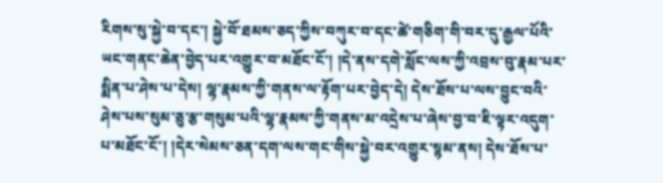རིགས་སུ་སྐྱེ་བ་དང་། སྐྱེ་བོ་ཐམས་ཅད་ཀྱིས་བཀུར་བ་དང་ཚེ་གཅིག་གི་བར་དུ་རྒྱལ་པོའི་ཡང་གནང་ཆེན་བྱེད་པར་འགྱུར་བ་མཐོང་ངོ་། །དེ་ནས་དགེ་སློང་ལས་ཀྱི་འབྲས་བུ་རྣམ་པར་སྨིན་པ་ཤེས་པ་དེས། ལྷ་རྣམས་ཀྱི་གནས་ལ་རྟོག་པར་བྱེད་དེ། དེས་ཐོས་པ་ལས་བྱུང་བའི་ཤེས་པས་སུམ་ཅུ་རྩ་གསུམ་པའི་ལྷ་རྣམས་ཀྱི་གནས་མ་འདྲེས་པ་ཞེས་བྱ་བ་ཇི་ལྟར་འདུག་པ་མཐོང་ངོ་། །དེར་སེམས་ཅན་དག་ལས་གང་གིས་སྐྱེ་བར་འགྱུར་སྙམ་ནས། དེས་ཐོས་པ་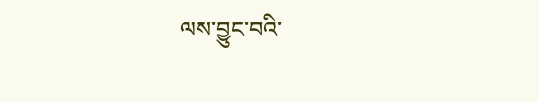ལས་བྱུང་བའི་